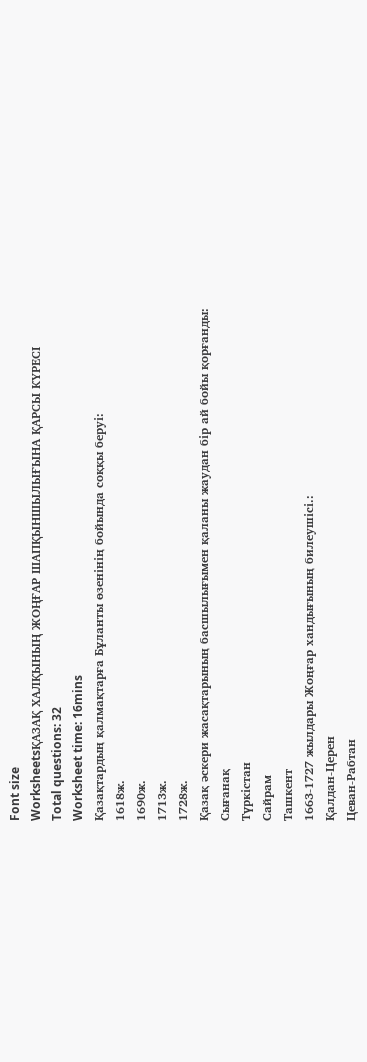Font size
WorksheetsҚАЗАҚ ХАЛҚЫНЫҢ ЖОҢҒАР ШАПҚЫНШЫЛЫҒЫНА ҚАРСЫ КҮРЕСІ
Total questions: 32
Worksheet time: 16mins
Қазақтардың қалмақтарға Бұланты өзенінің бойында соққы беруі:
1618ж.
1690ж.
1713ж.
1728ж.
Қазақ әскери жасақтарының басшылығымен қаланы жаудан бiр ай бойы қорғанды:
Сығанақ
Түркістан
Сайрам
Ташкент
1663-1727 жылдары Жоңғар хандығының билеушісі.:
Қалдан-Церен
Цеван-Рабтан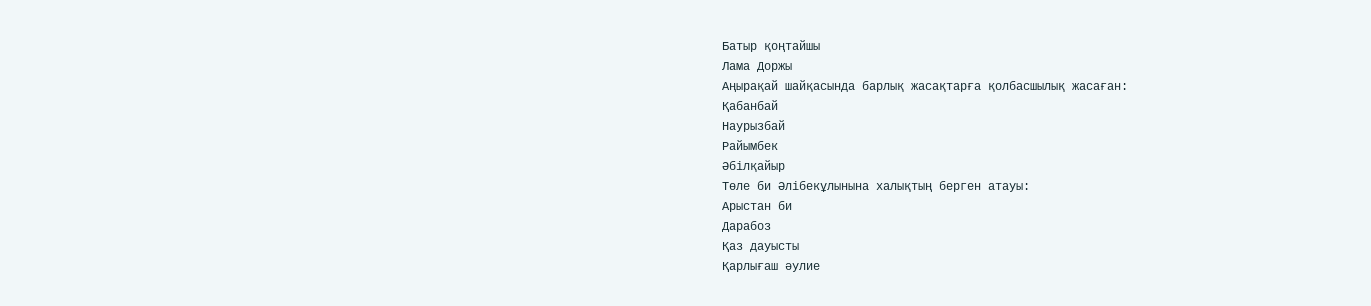Батыр қоңтайшы
Лама Доржы
Аңырақай шайқасында барлық жасақтарға қолбасшылық жасаған:
Қабанбай
Наурызбай
Райымбек
Әбілқайыр
Төле би Әлібекұлынына халықтың берген атауы:
Арыстан би
Дарабоз
Қаз дауысты
Қарлығаш әулие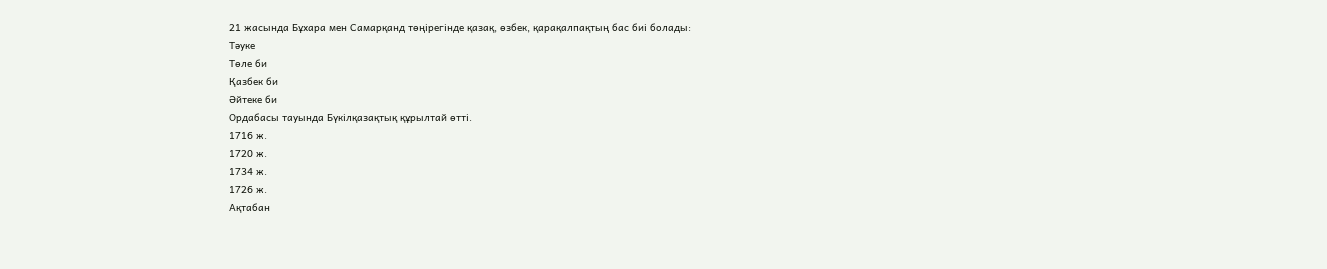21 жасында Бұхара мен Самарқанд төңірегінде қазақ, өзбек, қарақалпақтың бас биі болады:
Тәуке
Төле би
Қазбек би
Әйтеке би
Ордабасы тауында Бүкілқазақтық құрылтай өтті.
1716 ж.
1720 ж.
1734 ж.
1726 ж.
Ақтабан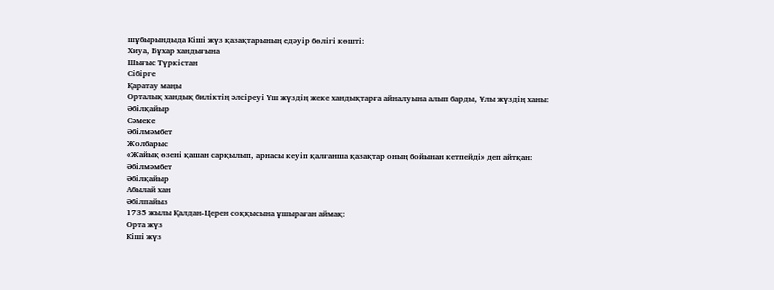шұбырындыда Кiшi жүз қазақтарының едәуiр бөлiгi көшті:
Хиуа, Бұхар хандығына
Шығыс Түркістан
Сібірге
Қаратау маңы
Орталық хандық биліктің әлсіреуі Үш жүздің жеке хандықтарға айналуына алып барды, Ұлы жүздің ханы:
Әбілқайыр
Сәмеке
Әбілмәмбет
Жолбарыс
«Жайық өзені қашан сарқылып, арнасы кеуіп қалғанша қазақтар оның бойынан кетпейді» деп айтқан:
Әбілмәмбет
Әбілқайыр
Абылай хан
Әбілпайыз
1735 жылы Қалдан-Церен соққысына ұшыраған аймақ:
Орта жүз
Кіші жүз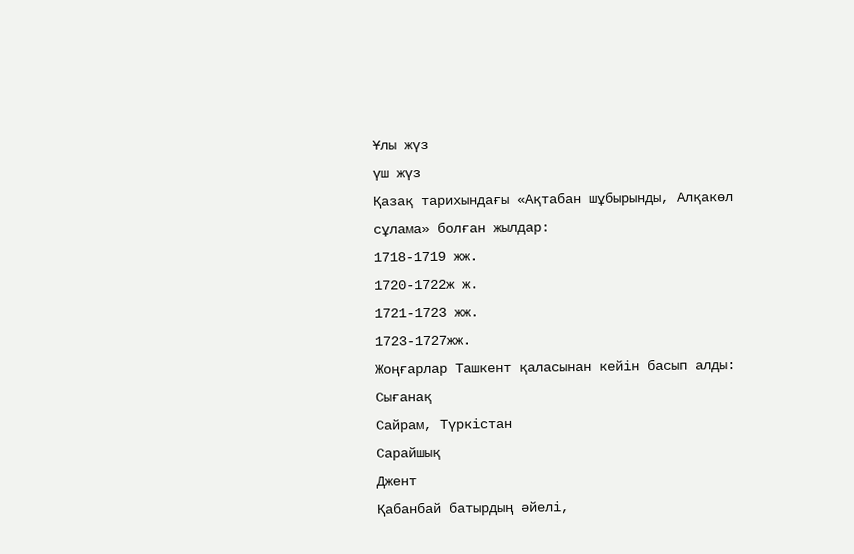Ұлы жүз
үш жүз
Қазақ тарихындағы «Ақтабан шұбырынды, Алқакөл сұлама» болған жылдар:
1718-1719 жж.
1720-1722ж ж.
1721-1723 жж.
1723-1727жж.
Жоңғарлар Ташкент қаласынан кейін басып алды:
Сығанақ
Сайрам, Түркістан
Сарайшық
Джент
Қабанбай батырдың әйелi,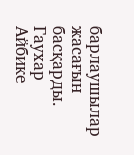барлаушылар жасағын басқарды.
Гаухар
Айбике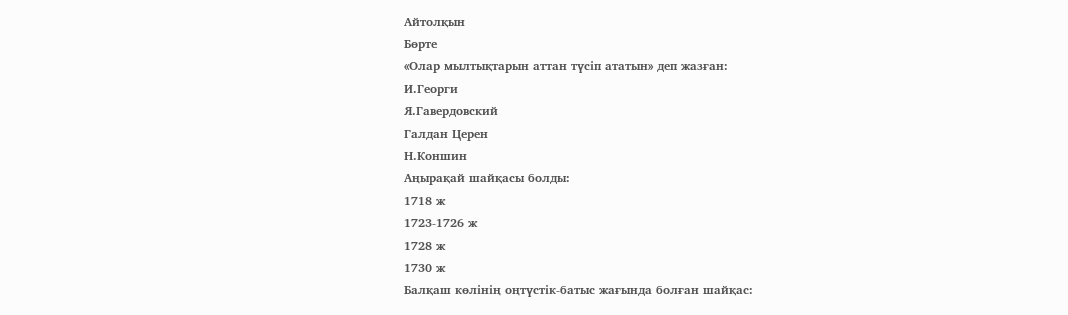Айтолқын
Бөрте
«Олар мылтықтарын аттан түсiп ататын» деп жазған:
И.Георги
Я.Гавердовский
Галдан Церен
Н.Коншин
Аңырақай шайқасы болды:
1718 ж
1723-1726 ж
1728 ж
1730 ж
Балқаш көлінің оңтүстік-батыс жағында болған шайқас: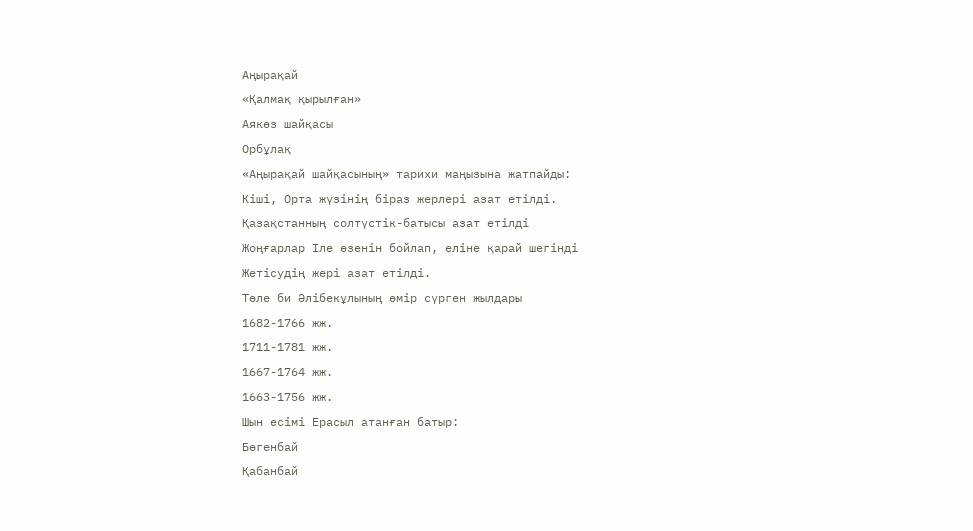Аңырақай
«Қалмақ қырылған»
Аякөз шайқасы
Орбұлақ
«Аңырақай шайқасының» тарихи маңызына жатпайды:
Кіші, Орта жүзінің біраз жерлері азат етілді.
Қазақстанның солтүстік-батысы азат етілді
Жоңғарлар Іле өзенін бойлап, еліне қарай шегінді
Жетісудің жері азат етілді.
Төле би Әлібекұлының өмір сүрген жылдары
1682-1766 жж.
1711-1781 жж.
1667-1764 жж.
1663-1756 жж.
Шын есімі Ерасыл атанған батыр:
Бөгенбай
Қабанбай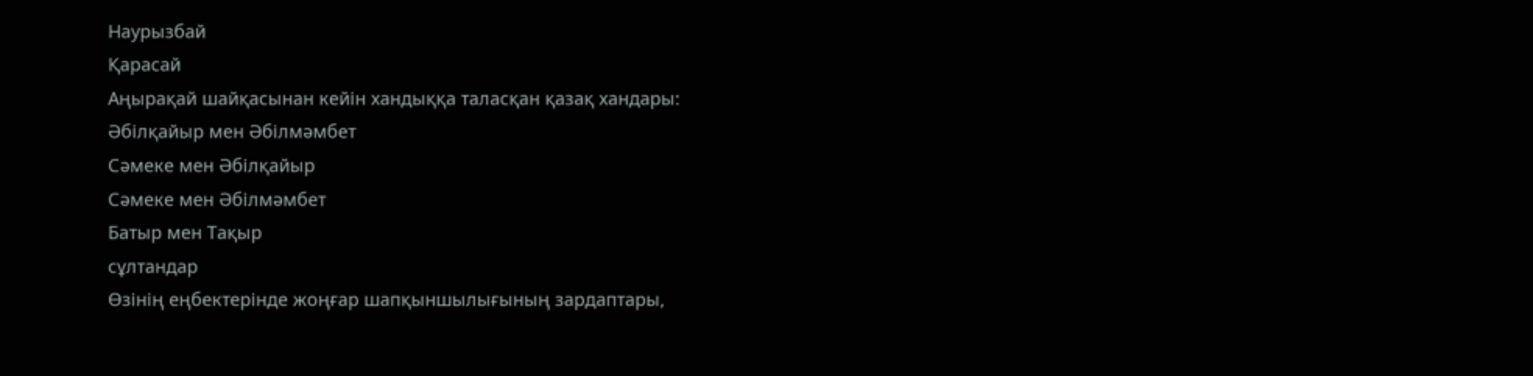Наурызбай
Қарасай
Аңырақай шайқасынан кейін хандыққа таласқан қазақ хандары:
Әбілқайыр мен Әбілмәмбет
Сәмеке мен Әбілқайыр
Сәмеке мен Әбілмәмбет
Батыр мен Тақыр
сұлтандар
Өзінің еңбектерінде жоңғар шапқыншылығының зардаптары,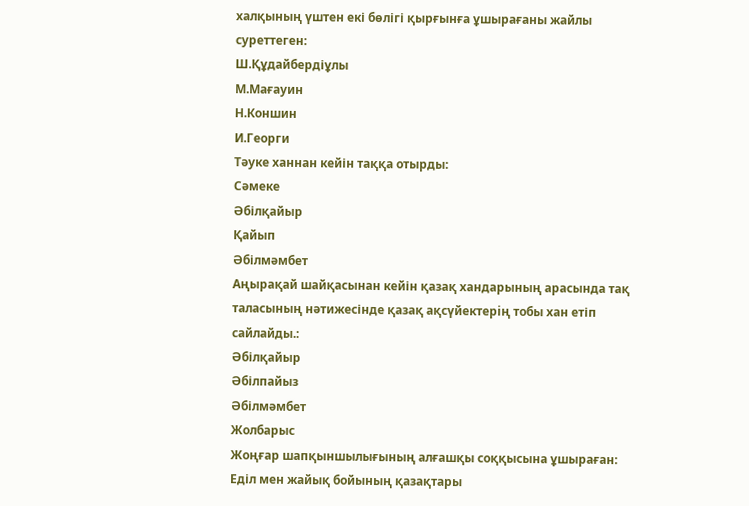халқының үштен екі бөлігі қырғынға ұшырағаны жайлы суреттеген:
Ш.Құдайбердіұлы
М.Мағауин
Н.Коншин
И.Георги
Тәуке ханнан кейін таққа отырды:
Сәмеке
Әбілқайыр
Қайып
Әбілмәмбет
Аңырақай шайқасынан кейін қазақ хандарының арасында тақ таласының нәтижесінде қазақ ақсүйектерiң тобы хан етіп сайлайды.:
Әбілқайыр
Әбілпайыз
Әбілмәмбет
Жолбарыс
Жоңғар шапқыншылығының алғашқы соққысына ұшыраған:
Еділ мен жайық бойының қазақтары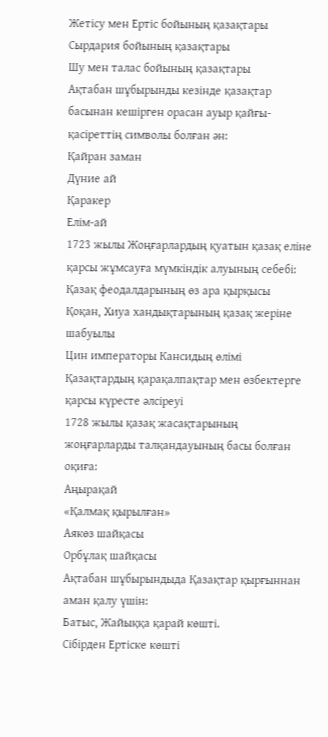Жетісу мен Ертіс бойының қазақтары
Сырдария бойының қазақтары
Шу мен талас бойының қазақтары
Ақтабан шұбырынды кезінде қазақтар басынан кешірген орасан ауыр қайғы-қасіреттің символы болған ән:
Қайран заман
Дүние ай
Қаракер
Елім-ай
1723 жылы Жоңғарлардың қуатын қазақ еліне қарсы жұмсауға мүмкіндік алуының себебі:
Қазақ феодалдарының өз ара қырқысы
Қоқан, Хиуа хандықтарының қазақ жеріне шабуылы
Цин императоры Кансидың өлімі
Қазақтардың қарақалпақтар мен өзбектерге қарсы күресте әлсіреуі
1728 жылы қазақ жасақтарының жоңғарларды талқандауының басы болған оқиға:
Аңырақай
«Қалмақ қырылған»
Аякөз шайқасы
Орбұлақ шайқасы
Ақтабан шұбырындыда Қазақтар қырғыннан аман қалу үшiн:
Батыс, Жайыққа қарай көшті.
Сібірден Ертіске көшті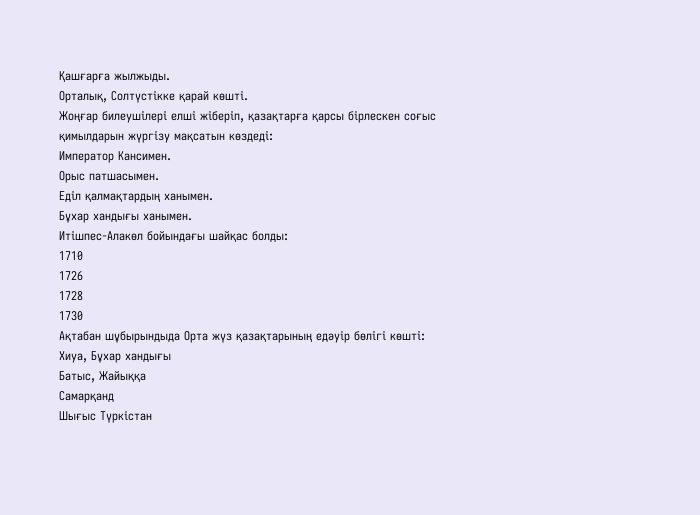Қашғарға жылжыды.
Орталық, Солтүстікке қарай көшті.
Жоңғар билеушiлерi елшi жiберiп, қазақтарға қарсы бiрлескен соғыс қимылдарын жүргiзу мақсатын көздедi:
Император Кансимен.
Орыс патшасымен.
Едiл қалмақтардың ханымен.
Бұхар хандығы ханымен.
Итішпес-Алакөл бойындағы шайқас болды:
1710
1726
1728
1730
Ақтабан шұбырындыда Орта жүз қазақтарының едәуір бөлігі көшті:
Хиуа, Бұхар хандығы
Батыс, Жайыққа
Самарқанд
Шығыс Түркістан